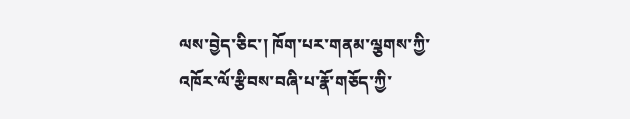ལས་བྱེད་ཅིང་། ཁོག་པར་གནམ་ལྕགས་ཀྱི་འཁོར་ལོ་རྩིབས་བཞི་པ་རྣོ་གཅོད་ཀྱི་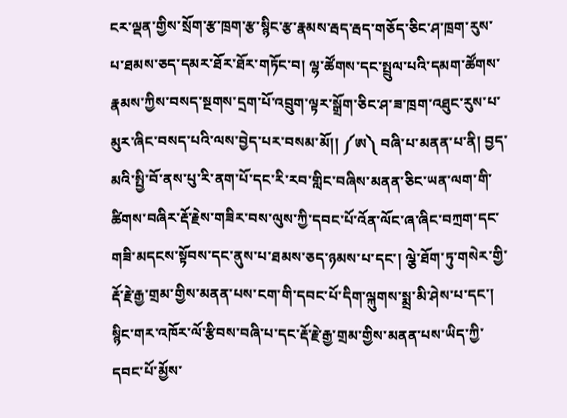ངར་ལྡན་གྱིས་སྲོག་རྩ་ཁྲག་རྩ་སྙིང་རྩ་རྣམས་རྦད་རྦད་གཅོད་ཅིང་ཤ་ཁྲག་རུས་པ་ཐམས་ཅད་དམར་ཐོར་ཐོར་གཏོང་བ། ལྷ་ཚོགས་དང་སྤྲུལ་པའི་དམག་ཚོགས་རྣམས་ཀྱིས་བསད་སྔགས་དྲག་པོ་འབྲུག་ལྟར་སྒྲོག་ཅིང་ཤ་ཟ་ཁྲག་འཐུང་རུས་པ་མུར་ཞིང་བསད་པའི་ལས་བྱེད་པར་བསམ་མོ།། ༼ཨ༽ བཞི་པ་མནན་པ་ནི། བྱད་མའི་སྤྱི་བོ་ནས་པུ་རི་ནག་པོ་དང་རི་རབ་གླིང་བཞིས་མནན་ཅིང་ཡན་ལག་གི་ཚིགས་བཞིར་རྡོ་རྗེས་གཟིར་བས་ལུས་ཀྱི་དབང་པོ་འོན་ལོང་ཞ་ཞིང་བཀྲག་དང་གཟི་མདངས་སྟོབས་དང་ནུས་པ་ཐམས་ཅད་ཉམས་པ་དང་། ལྕེ་ཐོག་ཏུ་གསེར་གྱི་རྡོ་རྗེ་རྒྱ་གྲམ་གྱིས་མནན་པས་ངག་གི་དབང་པོ་དིག་ལྐུགས་སྨྲ་མི་ཤེས་པ་དང་། སྙིང་གར་འཁོར་ལོ་རྩིབས་བཞི་པ་དང་རྡོ་རྗེ་རྒྱ་གྲམ་གྱིས་མནན་པས་ཡིད་ཀྱི་དབང་པོ་མྱོས་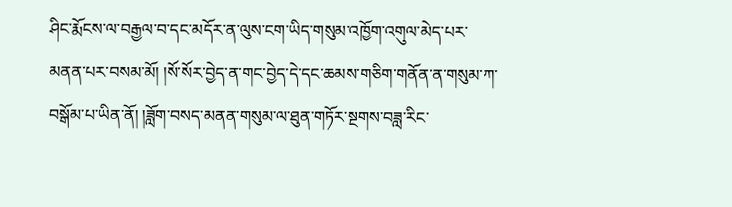ཤིང་རྨོངས་ལ་བརྒྱལ་བ་དང་མདོར་ན་ལུས་ངག་ཡིད་གསུམ་འཁྱོག་འགུལ་མེད་པར་མནན་པར་བསམ་མོ། །སོ་སོར་བྱེད་ན་གང་བྱེད་དེ་དང་ཆམས་གཅིག་གནོན་ན་གསུམ་ཀ་བསྒོམ་པ་ཡིན་ནོ། །ཟློག་བསད་མནན་གསུམ་ལ་ཐུན་གཏོར་སྔགས་བཟླ་རིང་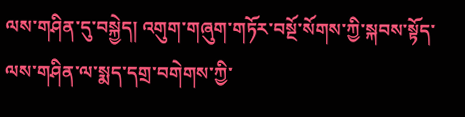ལས་གཤིན་དུ་བསྐྱེད། འགུག་གཞུག་གཏོར་བསྔོ་སོགས་ཀྱི་སྐབས་སྟོད་ལས་གཤིན་ལ་སྨད་དགྲ་བགེགས་ཀྱི་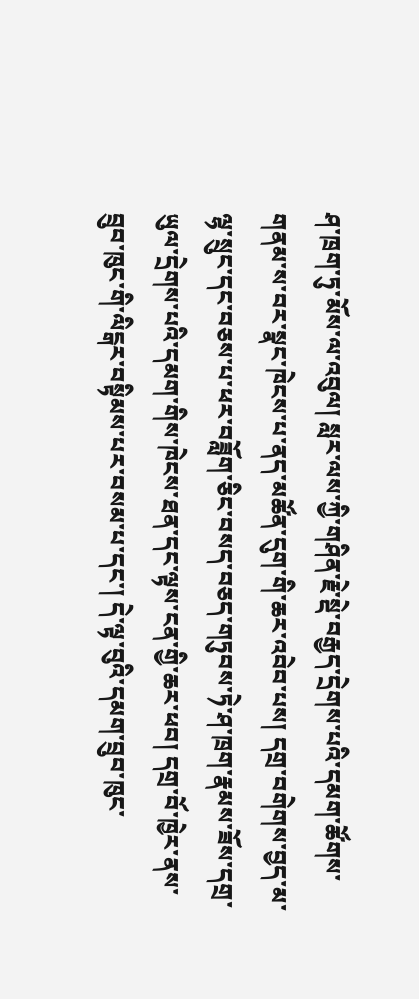ཤ་ཁྲག་ཏུ་མོས་ལ་འབུལ། སླར་ལས་ཀྱི་གཤིན་རྗེ་སྡེ་བརྒྱད་དྲེགས་པའི་དམག་ཚོགས་གནམ་ས་བར་སྣང་ཁེངས་པ་ནད་མཚོན་དུག་གི་ཆར་འབེབ་པས། དགྲ་བགེགས་བྱད་མ་ལྷ་སྲུང་དང་བཅས་པ་ཕར་བཟློག་ཅིང་བསད་བཅད་གཏུབས་ཏེ་ཤ་ཁྲག་རྣམས་ཟོས་དགྲ་ཡུལ་དྲེགས་པའི་དམག་གིས་ཁེངས་ཐན་དང་ལྟས་ངན་གྱི་ཆར་ཕབ། དགྲ་བོ་ཁྱེར་ནས་བྲུབ་ཁུང་གི་ལིངྒར་བསྟིམས་པར་བསམ་པ་དང་། དེ་ལྟ་བུའི་དམག་བྲུབ་ཁུང་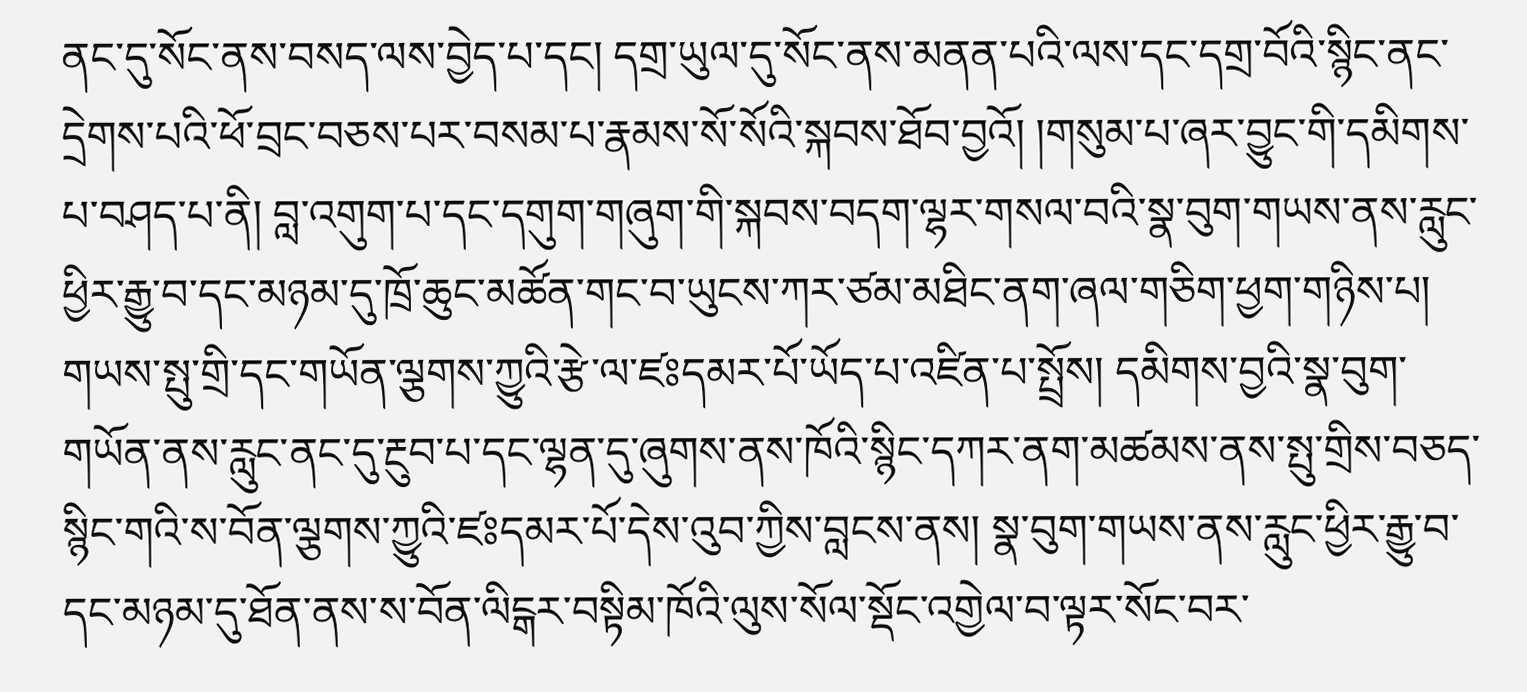ནང་དུ་སོང་ནས་བསད་ལས་བྱེད་པ་དང། དགྲ་ཡུལ་དུ་སོང་ནས་མནན་པའི་ལས་དང་དགྲ་བོའི་སྙིང་ནང་དྲེགས་པའི་ཕོ་བྲང་བཅས་པར་བསམ་པ་རྣམས་སོ་སོའི་སྐབས་ཐོབ་བྱའོ། །གསུམ་པ་ཞར་བྱུང་གི་དམིགས་པ་བཤད་པ་ནི། བླ་འགུག་པ་དང་དགུག་གཞུག་གི་སྐབས་བདག་ལྷར་གསལ་བའི་སྣ་བུག་གཡས་ནས་རླུང་ཕྱིར་རྒྱུ་བ་དང་མཉམ་དུ་ཁྲོ་ཆུང་མཚོན་གང་བ་ཡུངས་ཀར་ཙམ་མཐིང་ནག་ཞལ་གཅིག་ཕྱག་གཉིས་པ། གཡས་སྤུ་གྲི་དང་གཡོན་ལྕགས་ཀྱུའི་རྩེ་ལ་ཛཿདམར་པོ་ཡོད་པ་འཛིན་པ་སྤྲོས། དམིགས་བྱའི་སྣ་བུག་གཡོན་ནས་རླུང་ནང་དུ་རྔུབ་པ་དང་ལྷན་དུ་ཞུགས་ནས་ཁོའི་སྙིང་དཀར་ནག་མཚམས་ནས་སྤུ་གྲིས་བཅད་སྙིང་གའི་ས་བོན་ལྕགས་ཀྱུའི་ཛཿདམར་པོ་དེས་འུབ་ཀྱིས་བླངས་ནས། སྣ་བུག་གཡས་ནས་རླུང་ཕྱིར་རྒྱུ་བ་དང་མཉམ་དུ་ཐོན་ནས་ས་བོན་ལིངྒར་བསྟིམ་ཁོའི་ལུས་སོལ་སྡོང་འགྱེལ་བ་ལྟར་སོང་བར་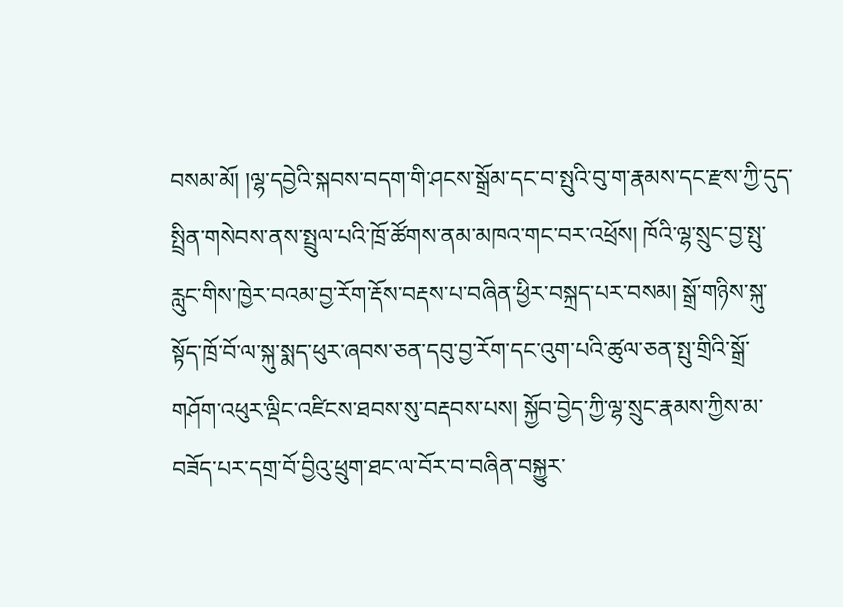བསམ་མོ། །ལྷ་དབྱེའི་སྐབས་བདག་གི་ཤངས་སྒྲོམ་དང་བ་སྤུའི་བུ་ག་རྣམས་དང་རྫས་ཀྱི་དུད་སྤྲིན་གསེབས་ནས་སྤྲུལ་པའི་ཁྲོ་ཚོགས་ནམ་མཁའ་གང་བར་འཕྲོས། ཁོའི་ལྷ་སྲུང་བྱ་སྤུ་རླུང་གིས་ཁྱེར་བའམ་བྱ་རོག་རྡོས་བརྡས་པ་བཞིན་ཕྱིར་བསྐྲད་པར་བསམ། སྒྲོ་གཉིས་སྐུ་སྟོད་ཁྲོ་བོ་ལ་སྐུ་སྨད་ཕུར་ཞབས་ཅན་དབུ་བྱ་རོག་དང་འུག་པའི་ཚུལ་ཅན་སྤུ་གྲིའི་སྒྲོ་གཤོག་འཕུར་ལྡིང་འཛིངས་ཐབས་སུ་བརྡབས་པས། སྐྱོབ་བྱེད་ཀྱི་ལྷ་སྲུང་རྣམས་ཀྱིས་མ་བཟོད་པར་དགྲ་བོ་བྱིའུ་ཕྲུག་ཐང་ལ་བོར་བ་བཞིན་བསྐྱུར་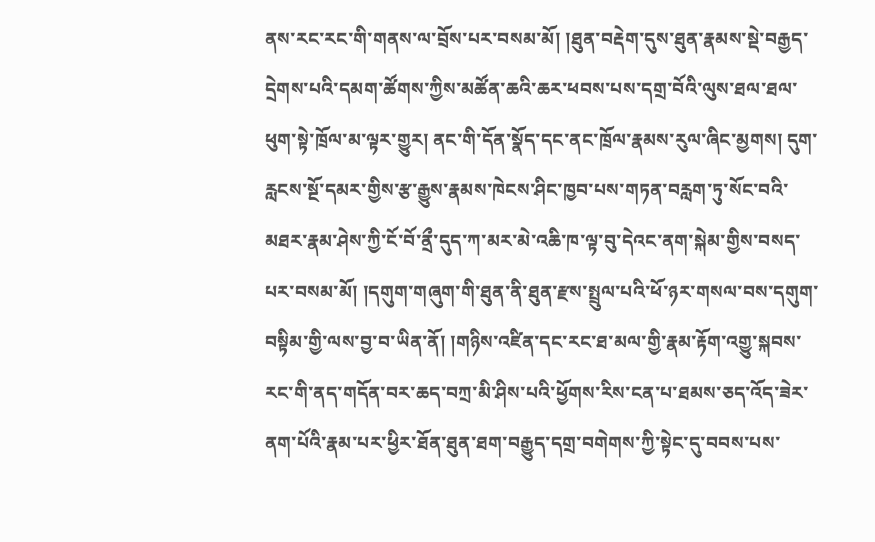ནས་རང་རང་གི་གནས་ལ་བྲོས་པར་བསམ་མོ། །ཐུན་བརྡེག་དུས་ཐུན་རྣམས་སྡེ་བརྒྱད་དྲེགས་པའི་དམག་ཚོགས་ཀྱིས་མཚོན་ཆའི་ཆར་ཕབས་པས་དགྲ་བོའི་ལུས་ཐལ་ཐལ་ཕུག་སྟེ་ཁྲོལ་མ་ལྟར་གྱུར། ནང་གི་དོན་སྣོད་དང་ནང་ཁྲོལ་རྣམས་རུལ་ཞིང་མྱགས། དུག་རླངས་སྔོ་དམར་གྱིས་རྩ་རྒྱུས་རྣམས་ཁེངས་ཤིང་ཁྱབ་པས་གཏན་བརླག་ཏུ་སོང་བའི་མཐར་རྣམ་ཤེས་ཀྱི་ངོ་བོ་ནྲྀ་དུད་ཀ་མར་མེ་འཆི་ཁ་ལྟ་བུ་དེའང་ནག་སྐེམ་གྱིས་བསད་པར་བསམ་མོ། །དགུག་གཞུག་གི་ཐུན་ནི་ཐུན་རྫས་སྤྲུལ་པའི་ཕོ་ཉར་གསལ་བས་དགུག་བསྟིམ་གྱི་ལས་བྱ་བ་ཡིན་ནོ། །གཉིས་འཛིན་དང་རང་ཐ་མལ་གྱི་རྣམ་རྟོག་འགྱུ་སྐབས་རང་གི་ནད་གདོན་བར་ཆད་བཀྲ་མི་ཤིས་པའི་ཕྱོགས་རིས་ངན་པ་ཐམས་ཅད་འོད་ཟེར་ནག་པོའི་རྣམ་པར་ཕྱིར་ཐོན་ཐུན་ཐག་བརྒྱུད་དགྲ་བགེགས་ཀྱི་སྟེང་དུ་བབས་པས་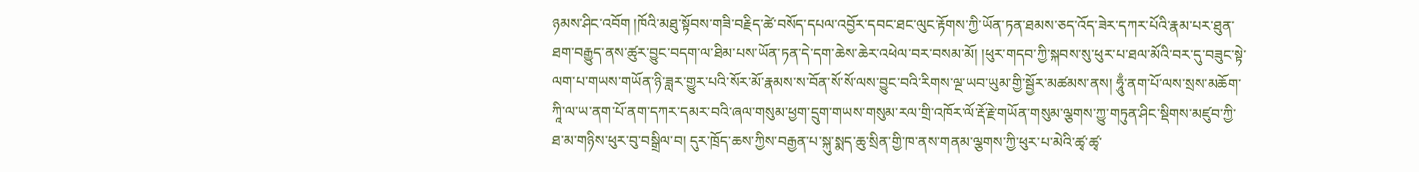ཉམས་ཤིང་འབོག །ཁོའི་མཐུ་སྟོབས་གཟི་བརྗིད་ཚེ་བསོད་དཔལ་འབྱོར་དབང་ཐང་ལུང་རྟོགས་ཀྱི་ཡོན་ཏན་ཐམས་ཅད་འོད་ཟེར་དཀར་པོའི་རྣམ་པར་ཐུན་ཐག་བརྒྱུད་ནས་ཚུར་བྱུང་བདག་ལ་ཐིམ་པས་ཡོན་ཏན་དེ་དག་ཆེས་ཆེར་འཕེལ་བར་བསམ་མོ། །ཕུར་གདབ་ཀྱི་སྐབས་སུ་ཕུར་པ་ཐལ་མོའི་བར་དུ་བཟུང་སྟེ་ལག་པ་གཡས་གཡོན་ཉི་ཟླར་གྱུར་པའི་སོར་མོ་རྣམས་ས་བོན་སོ་སོ་ལས་བྱུང་བའི་རིགས་ལྔ་ཡབ་ཡུམ་གྱི་སྦྱོར་མཚམས་ནས། ཧཱུྃ་ནག་པོ་ལས་སྲས་མཆོག་ཀཱི་ལ་ཡ་ནག་པོ་ནག་དཀར་དམར་བའི་ཞལ་གསུམ་ཕྱག་དྲུག་གཡས་གསུམ་རལ་གྲི་འཁོར་ལོ་རྡོ་རྗེ་གཡོན་གསུམ་ལྕགས་ཀྱུ་གཏུན་ཤིང་སྡིགས་མཛུབ་ཀྱི་ཐ་མ་གཉིས་ཕུར་བུ་བསྒྲིལ་བ། དུར་ཁྲོད་ཆས་ཀྱིས་བརྒྱན་པ་སྐུ་སྨད་ཆུ་སྲིན་གྱི་ཁ་ནས་གནམ་ལྕགས་ཀྱི་ཕུར་པ་མེའི་ཚྭ་ཚྭ་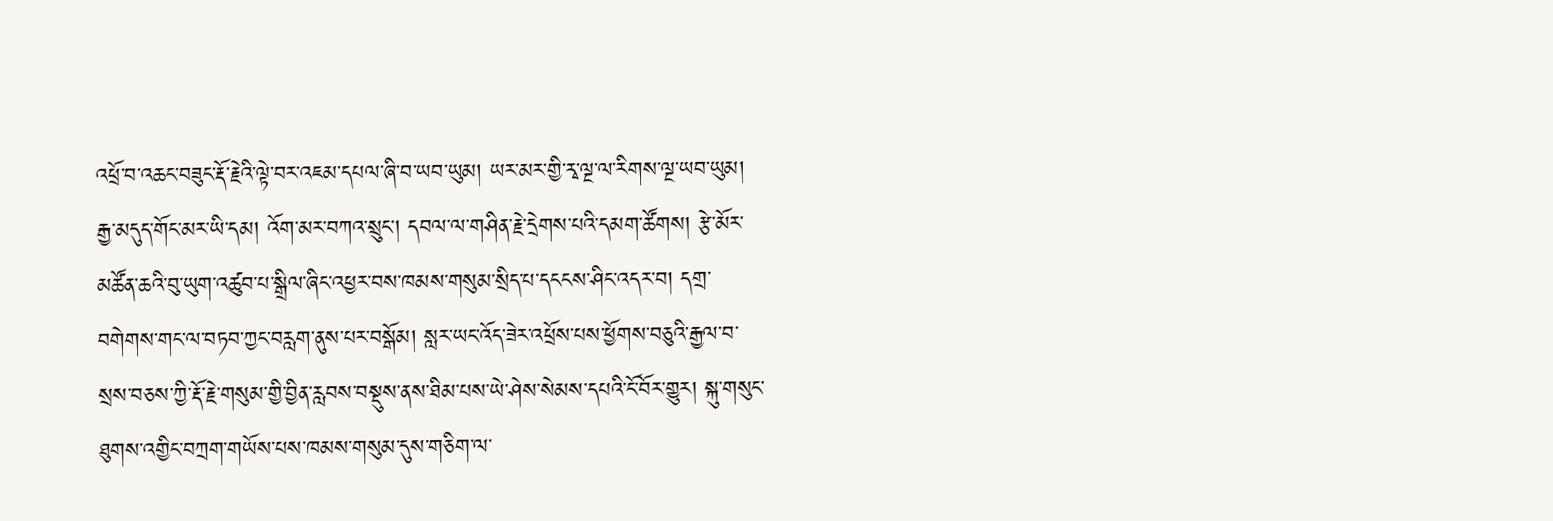འཕྲོ་བ་འཆང་བཟུང་རྡོ་རྗེའི་ལྟེ་བར་འཇམ་དཔལ་ཞི་བ་ཡབ་ཡུམ། ཡར་མར་གྱི་རྭ་ལྔ་ལ་རིགས་ལྔ་ཡབ་ཡུམ། རྒྱ་མདུད་གོང་མར་ཡི་དམ། འོག་མར་བཀའ་སྲུང་། དབལ་ལ་གཤིན་རྗེ་དྲེགས་པའི་དམག་ཚོགས། རྩེ་མོར་མཚོན་ཆའི་བུ་ཡུག་འཚུབ་པ་སྒྲིལ་ཞིང་འཕྱར་བས་ཁམས་གསུམ་སྲིད་པ་དངངས་ཤིང་འདར་བ། དགྲ་བགེགས་གང་ལ་བཏབ་ཀྱང་བརླག་ནུས་པར་བསྒོམ། སླར་ཡང་འོད་ཟེར་འཕྲོས་པས་ཕྱོགས་བཅུའི་རྒྱལ་བ་སྲས་བཅས་ཀྱི་རྡོ་རྗེ་གསུམ་གྱི་བྱིན་རླབས་བསྡུས་ནས་ཐིམ་པས་ཡེ་ཤེས་སེམས་དཔའི་ངོ་བོར་གྱུར། སྐུ་གསུང་ཐུགས་འགྱིང་བཀྲག་གཡོས་པས་ཁམས་གསུམ་དུས་གཅིག་ལ་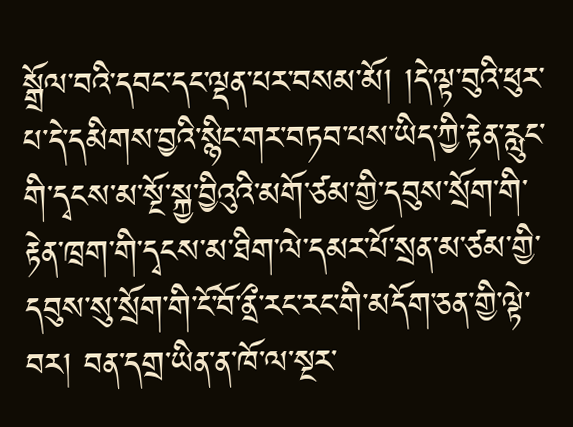སྒྲོལ་བའི་དབང་དང་ལྡན་པར་བསམ་མོ། །དེ་ལྟ་བུའི་ཕུར་པ་དེ་དམིགས་བྱའི་སྙིང་གར་བཏབ་པས་ཡིད་ཀྱི་རྟེན་རླུང་གི་དྭངས་མ་སྔོ་སྐྱ་བྱིའུའི་མགོ་ཙམ་གྱི་དབུས་སྲོག་གི་རྟེན་ཁྲག་གི་དྭངས་མ་ཐིག་ལེ་དམར་པོ་སྲན་མ་ཙམ་གྱི་དབུས་སུ་སྲོག་གི་ངོ་བོ་ནྲྀ་རང་རང་གི་མདོག་ཅན་གྱི་ལྟེ་བར། བན་དགྲ་ཡིན་ན་ཁོ་ལ་སྔར་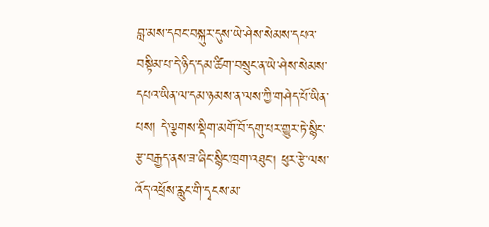བླ་མས་དབང་བསྐུར་དུས་ཡེ་ཤེས་སེམས་དཔའ་བསྟིམ་པ་དེ་ཉིད་དམ་ཚིག་བསྲུང་ན་ཡེ་ཤེས་སེམས་དཔའ་ཡིན་ལ་དམ་ཉམས་ན་ལས་ཀྱི་གཤེད་པོ་ཡིན་པས། དེ་ལྕགས་སྡིག་མགོ་བོ་དགུ་པར་གྱུར་ཏེ་སྙིང་རྩ་བརྒྱད་ནས་ཟ་ཞིང་སྙིང་ཁྲག་འཐུང། ཕུར་རྩེ་ལས་འོད་འཕྲོས་རླུང་གི་དྭངས་མ་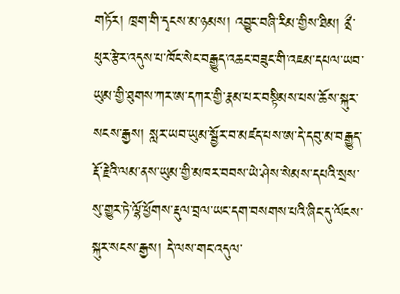གཏོར། ཁྲག་གི་དྭངས་མ་ཉམས། འབྱུང་བཞི་རིམ་གྱིས་ཐིམ། ནྲྀ་ཕུར་རྩེར་འདུས་པ་ཁོང་སེང་བརྒྱུད་འཆང་བཟུང་གི་འཇམ་དཔལ་ཡབ་ཡུམ་གྱི་ཐུགས་ཀར་ཨ་དཀར་གྱི་རྣམ་པར་བསྟིམས་པས་ཆོས་སྐུར་སངས་རྒྱས། སླར་ཡབ་ཡུམ་སྦྱོར་བ་མཛད་པས་ཨ་དེ་དབུ་མ་བརྒྱུད་རྡོ་རྗེའི་ལམ་ནས་ཡུམ་གྱི་མཁར་བབས་ཡེ་ཤེས་སེམས་དཔའི་སྲས་སུ་གྱུར་ཏེ་ལྷོ་ཕྱོགས་རྡུལ་བྲལ་ཡང་དག་བསགས་པའི་ཞིང་དུ་ལོངས་སྐུར་སངས་རྒྱས། དེ་ལས་གང་འདུལ་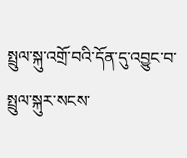སྤྲུལ་སྐུ་འགྲོ་བའི་དོན་དུ་འབྱུང་བ་སྤྲུལ་སྐུར་སངས་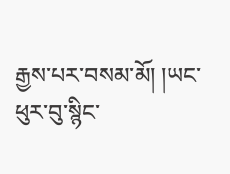རྒྱས་པར་བསམ་མོ། །ཡང་ཕུར་བུ་སྙིང་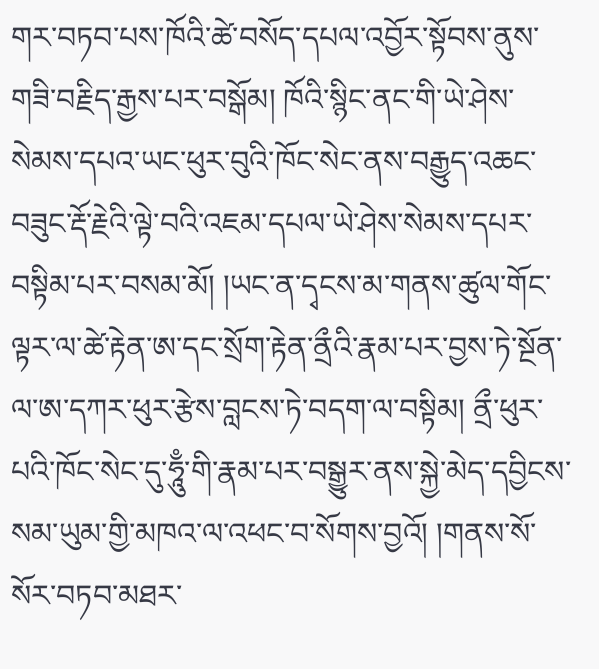གར་བཏབ་པས་ཁོའི་ཚེ་བསོད་དཔལ་འབྱོར་སྟོབས་ནུས་གཟི་བརྗིད་རྒྱས་པར་བསྒོམ། ཁོའི་སྙིང་ནང་གི་ཡེ་ཤེས་སེམས་དཔའ་ཡང་ཕུར་བུའི་ཁོང་སེང་ནས་བརྒྱུད་འཆང་བཟུང་རྡོ་རྗེའི་ལྟེ་བའི་འཇམ་དཔལ་ཡེ་ཤེས་སེམས་དཔར་བསྟིམ་པར་བསམ་མོ། །ཡང་ན་དྭངས་མ་གནས་ཚུལ་གོང་ལྟར་ལ་ཚེ་རྟེན་ཨ་དང་སྲོག་རྟེན་ནྲྀའི་རྣམ་པར་བྱས་ཏེ་སྔོན་ལ་ཨ་དཀར་ཕུར་རྩེས་བླངས་ཏེ་བདག་ལ་བསྟིམ། ནྲྀ་ཕུར་པའི་ཁོང་སེང་དུ་ཧཱུྃ་གི་རྣམ་པར་བསྒྱུར་ནས་སྐྱེ་མེད་དབྱིངས་སམ་ཡུམ་གྱི་མཁའ་ལ་འཕང་བ་སོགས་བྱའོ། །གནས་སོ་སོར་བཏབ་མཐར་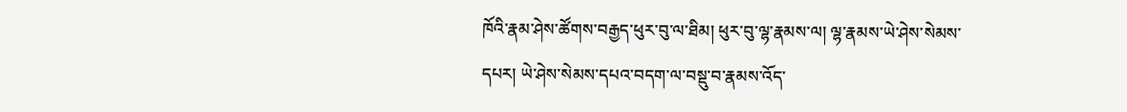ཁོའི་རྣམ་ཤེས་ཚོགས་བརྒྱད་ཕུར་བུ་ལ་ཐིམ། ཕུར་བུ་ལྷ་རྣམས་ལ། ལྷ་རྣམས་ཡེ་ཤེས་སེམས་དཔར། ཡེ་ཤེས་སེམས་དཔའ་བདག་ལ་བསྡུ་བ་རྣམས་འོད་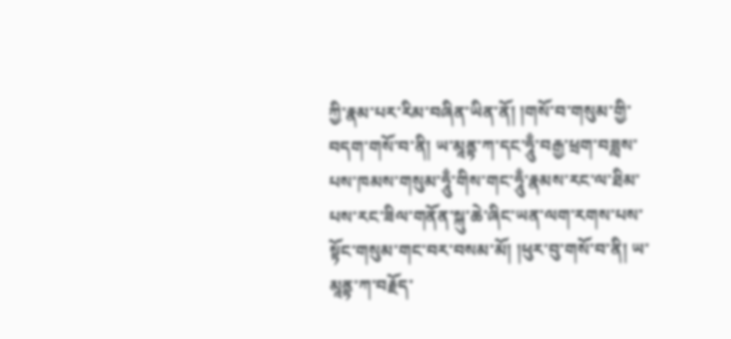ཀྱི་རྣམ་པར་རིམ་བཞིན་ཡིན་ནོ། །གསོ་བ་གསུམ་གྱི་བདག་གསོ་བ་ནི། ཡ་མཱནྟ་ཀ་དང་ཧཱུྃ་བརྒྱ་ཕྲག་བཟླས་པས་ཁམས་གསུམ་ཧཱུྃ་གིས་གང་ཧཱུྃ་རྣམས་རང་ལ་ཐིམ་པས་རང་ཟིལ་གནོན་སྐུ་ཆེ་ཞིང་ཡན་ལག་རགས་པས་སྟོང་གསུམ་གང་བར་བསམ་མོ། །ཕུར་བུ་གསོ་བ་ནི། ཡ་མཱནྟ་ཀ་བརྗོད་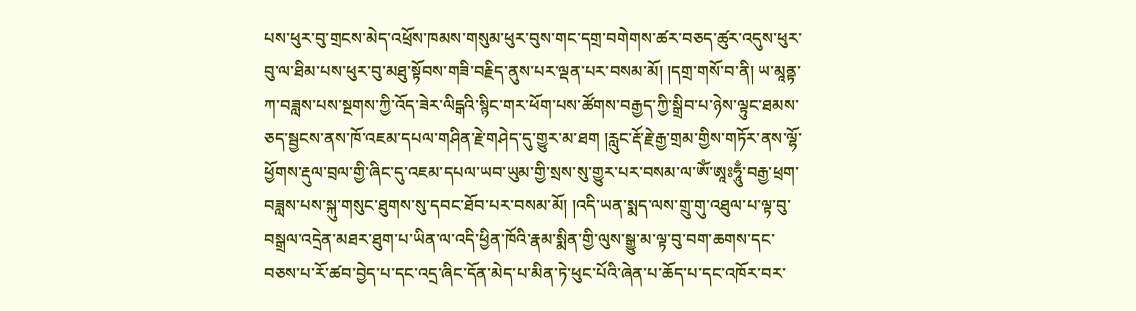པས་ཕུར་བུ་གྲངས་མེད་འཕྲོས་ཁམས་གསུམ་ཕུར་བུས་གང་དགྲ་བགེགས་ཚར་བཅད་ཚུར་འདུས་ཕུར་བུ་ལ་ཐིམ་པས་ཕུར་བུ་མཐུ་སྟོབས་གཟི་བརྗིད་ནུས་པར་ལྡན་པར་བསམ་མོ། །དགྲ་གསོ་བ་ནི། ཡ་མཱནྟ་ཀ་བཟླས་པས་སྔགས་ཀྱི་འོད་ཟེར་ལིདྒའི་སྙིང་གར་ཕོག་པས་ཚོགས་བརྒྱད་ཀྱི་སྒྲིབ་པ་ཉེས་ལྟུང་ཐམས་ཅད་སྦྱངས་ནས་ཁོ་འཇམ་དཔལ་གཤིན་རྗེ་གཤེད་དུ་གྱུར་མ་ཐག །རླུང་རྡོ་རྗེ་རྒྱ་གྲམ་གྱིས་གཏོར་ནས་ལྷོ་ཕྱོགས་རྡུལ་བྲལ་གྱི་ཞིང་དུ་འཇམ་དཔལ་ཡབ་ཡུམ་གྱི་སྲས་སུ་གྱུར་པར་བསམ་ལ་ཨོཾ་ཨཱཿཧཱུྃ་བརྒྱ་ཕྲག་བཟླས་པས་སྐུ་གསུང་ཐུགས་སུ་དབང་ཐོབ་པར་བསམ་མོ། །འདི་ཡན་སྨད་ལས་གྲུ་གུ་འཐུལ་པ་ལྟ་བུ་བསྒྲལ་འདྲེན་མཐར་ཐུག་པ་ཡིན་ལ་འདི་ཕྱིན་ཁོའི་རྣམ་སྨིན་གྱི་ལུས་སྒྱུ་མ་ལྟ་བུ་བག་ཆགས་དང་བཅས་པ་རོ་ཚབ་བྱེད་པ་དང་འདྲ་ཞིང་དོན་མེད་པ་མིན་ཏེ་ཕུང་པོའི་ཞེན་པ་ཆོད་པ་དང་འཁོར་བར་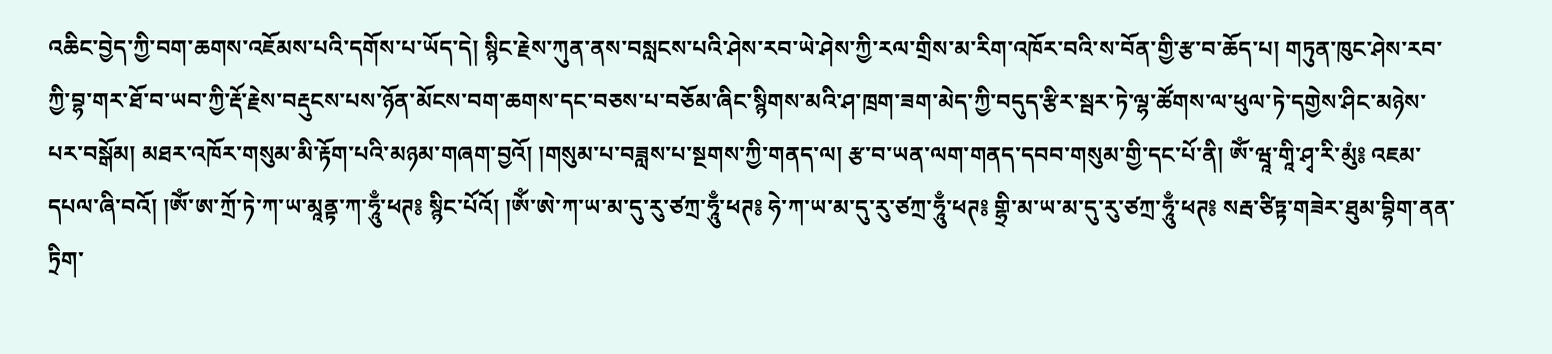འཆིང་བྱེད་ཀྱི་བག་ཆགས་འཇོམས་པའི་དགོས་པ་ཡོད་དེ། སྙིང་རྗེས་ཀུན་ནས་བསླངས་པའི་ཤེས་རབ་ཡེ་ཤེས་ཀྱི་རལ་གྲིས་མ་རིག་འཁོར་བའི་ས་བོན་གྱི་རྩ་བ་ཆོད་པ། གཏུན་ཁུང་ཤེས་རབ་ཀྱི་བྷ་གར་ཐོ་བ་ཡབ་ཀྱི་རྡོ་རྗེས་བརྡུངས་པས་ཉོན་མོངས་བག་ཆགས་དང་བཅས་པ་བཅོམ་ཞིང་སྙིགས་མའི་ཤ་ཁྲག་ཟག་མེད་ཀྱི་བདུད་རྩིར་སྦར་ཏེ་ལྷ་ཚོགས་ལ་ཕུལ་ཏེ་དགྱེས་ཤིང་མཉེས་པར་བསྒོམ། མཐར་འཁོར་གསུམ་མི་རྟོག་པའི་མཉམ་གཞག་བྱའོ། །གསུམ་པ་བཟླས་པ་སྔགས་ཀྱི་གནད་ལ། རྩ་བ་ཡན་ལག་གནད་དབབ་གསུམ་གྱི་དང་པོ་ནི། ཨོཾ་ཝཱ་གཱི་ཤྭ་རི་མུཾ༔ འཇམ་དཔལ་ཞི་བའོ། །ཨོཾ་ཨ་ཀྲོ་ཏེ་ཀ་ཡ་མཱནྟ་ཀ་ཧཱུྃ་ཕཊ༔ སྙིང་པོའོ། །ཨོཾ་ཨེ་ཀ་ཡ་མ་དུ་རུ་ཙཀྲ་ཧཱུྃ་ཕཊ༔ ཧེ་ཀ་ཡ་མ་དུ་རུ་ཙཀྲ་ཧཱུྃ་ཕཊ༔ གྷྲི་མ་ཡ་མ་དུ་རུ་ཙཀྲ་ཧཱུྃ་ཕཊ༔ སརྦ་ཙིཏྟ་གཟེར་ཐུམ་བྷིག་ནན་ཏྲིག་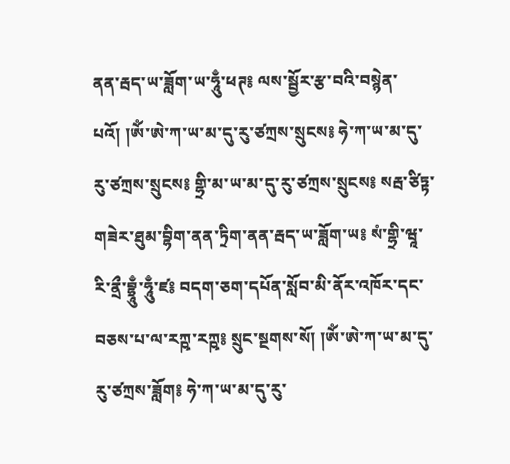ནན་རྦད་ཡ་ཟློག་ཡ་ཧཱུྃ་ཕཊ༔ ལས་སྦྱོར་རྩ་བའི་བསྙེན་པའོ། །ཨོཾ་ཨེ་ཀ་ཡ་མ་དུ་རུ་ཙཀྲས་སྲུངས༔ ཧེ་ཀ་ཡ་མ་དུ་རུ་ཙཀྲས་སྲུངས༔ གྷྲི་མ་ཡ་མ་དུ་རུ་ཙཀྲས་སྲུངས༔ སརྦ་ཙིཏྟ་གཟེར་ཐུམ་བྷིག་ནན་ཏྲིག་ནན་རྦད་ཡ་ཟློག་ཡ༔ སཾ་གྷྲི་ཝཱ་རི་ནྲྀ་བྷྲཱུྃ་ཧཱུྃ་ཛ༔ བདག་ཅག་དཔོན་སློབ་མི་ནོར་འཁོར་དང་བཅས་པ་ལ་རཀྵ་རཀྵ༔ སྲུང་སྔགས་སོ། །ཨོཾ་ཨེ་ཀ་ཡ་མ་དུ་རུ་ཙཀྲས་ཟློག༔ ཧེ་ཀ་ཡ་མ་དུ་རུ་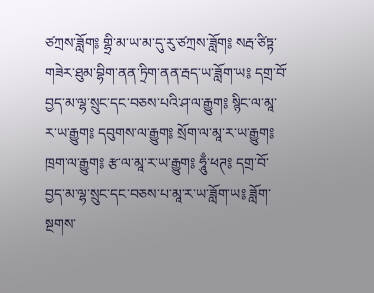ཙཀྲས་ཟློག༔ གྷྲི་མ་ཡ་མ་དུ་རུ་ཙཀྲས་ཟློག༔ སརྦ་ཙིཏྟ་གཟེར་ཐུམ་བྷིག་ནན་ཏྲིག་ནན་རྦད་ཡ་ཟློག་ཡ༔ དགྲ་བོ་བྱད་མ་ལྷ་སྲུང་དང་བཅས་པའི་ཤ་ལ་རྒྱུག༔ སྙིང་ལ་མཱ་ར་ཡ་རྒྱུག༔ དབུགས་ལ་རྒྱུག༔ སྲོག་ལ་མཱ་ར་ཡ་རྒྱུག༔ ཁྲག་ལ་རྒྱུག༔ རྩ་ལ་མཱ་ར་ཡ་རྒྱུག༔ ཧཱུྃ་ཕཊ༔ དགྲ་བོ་བྱད་མ་ལྷ་སྲུང་དང་བཅས་པ་མཱ་ར་ཡ་ཟློག་ཡ༔ ཟློག་སྔགས་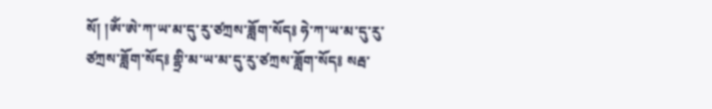སོ། །ཨོཾ་ཨེ་ཀ་ཡ་མ་དུ་རུ་ཙཀྲས་ཟློག་སོད༔ ཧེ་ཀ་ཡ་མ་དུ་རུ་ཙཀྲས་ཟློག་སོད༔ གྷྲི་མ་ཡ་མ་དུ་རུ་ཙཀྲས་ཟློག་སོད༔ སརྦ་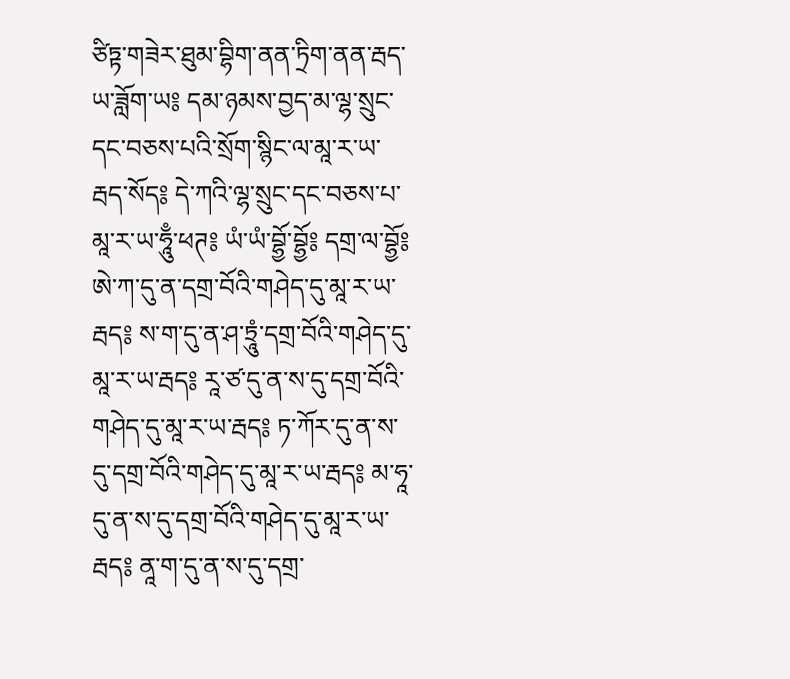ཙིཏྟ་གཟེར་ཐུམ་བྷིག་ནན་ཏྲིག་ནན་རྦད་ཡ་ཟློག་ཡ༔ དམ་ཉམས་བྱད་མ་ལྷ་སྲུང་དང་བཅས་པའི་སྲོག་སྙིང་ལ་མཱ་ར་ཡ་རྦད་སོད༔ དེ་ཀའི་ལྷ་སྲུང་དང་བཅས་པ་མཱ་ར་ཡ་ཧཱུྃ་ཕཊ༔ ཡཾ་ཡཾ་བྷྱོ་བྷྱོ༔ དགྲ་ལ་བྷྱོ༔ ཨེ་ཀ་དུ་ན་དགྲ་བོའི་གཤེད་དུ་མཱ་ར་ཡ་རྦད༔ ས་ག་དུ་ན་ཤ་ཏྲཱུཾ་དགྲ་བོའི་གཤེད་དུ་མཱ་ར་ཡ་རྦད༔ རཱ་ཙ་དུ་ན་ས་དུ་དགྲ་བོའི་གཤེད་དུ་མཱ་ར་ཡ་རྦད༔ ཏ་ཀོར་དུ་ན་ས་དུ་དགྲ་བོའི་གཤེད་དུ་མཱ་ར་ཡ་རྦད༔ མ་ཧཱ་དུ་ན་ས་དུ་དགྲ་བོའི་གཤེད་དུ་མཱ་ར་ཡ་རྦད༔ ནཱ་ག་དུ་ན་ས་དུ་དགྲ་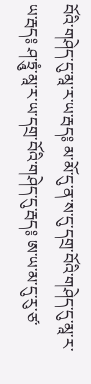བོའི་གཤེད་དུ་མཱ་ར་ཡ་རྦད༔ མ་མོ་དུ་ན་ས་དུ་དགྲ་བོའི་གཤེད་དུ་མཱ་ར་ཡ་རྦད༔ ཤ་ཏྲཱུཾ་མཱ་ར་ཡ་དགྲ་བོའི་གཤེད་དུ་རྦད༔ ཨ་ཡ་མ་དུ་རུ་ཙ་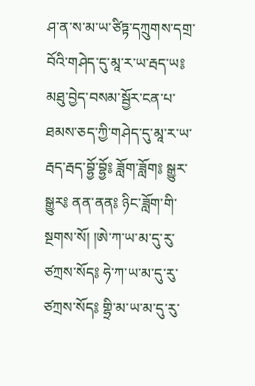ཤ་ན་ས་མ་ཡ་ཙིཏྟ་དཀྲུགས་དགྲ་བོའི་གཤེད་དུ་མཱ་ར་ཡ་རྦད་ཡ༔ མཐུ་བྱེད་བསམ་སྦྱོར་ངན་པ་ཐམས་ཅད་ཀྱི་གཤེད་དུ་མཱ་ར་ཡ་རྦད་རྦད་བྷྱོ་བྷྱོ༔ ཟློག་ཟློག༔ སྒྱུར་སྒྱུར༔ ནན་ནན༔ ཉིང་ཟློག་གི་སྔགས་སོ། །ཨེ་ཀ་ཡ་མ་དུ་རུ་ཙཀྲས་སོད༔ ཧེ་ཀ་ཡ་མ་དུ་རུ་ཙཀྲས་སོད༔ གྷྲི་མ་ཡ་མ་དུ་རུ་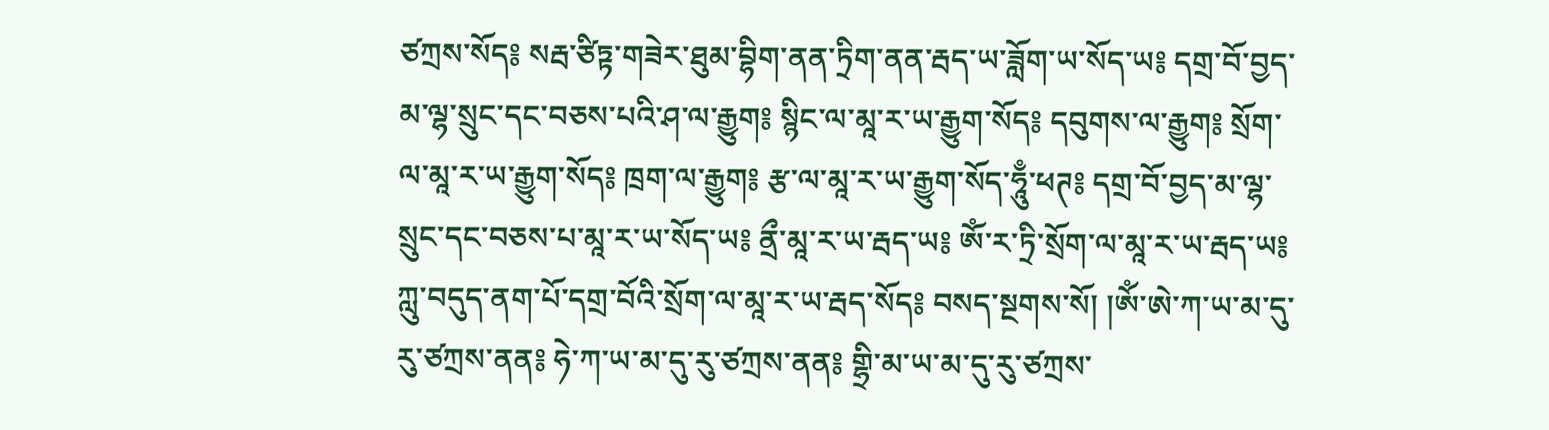ཙཀྲས་སོད༔ སརྦ་ཙིཏྟ་གཟེར་ཐུམ་བྷིག་ནན་ཏྲིག་ནན་རྦད་ཡ་ཟློག་ཡ་སོད་ཡ༔ དགྲ་བོ་བྱད་མ་ལྷ་སྲུང་དང་བཅས་པའི་ཤ་ལ་རྒྱུག༔ སྙིང་ལ་མཱ་ར་ཡ་རྒྱུག་སོད༔ དབུགས་ལ་རྒྱུག༔ སྲོག་ལ་མཱ་ར་ཡ་རྒྱུག་སོད༔ ཁྲག་ལ་རྒྱུག༔ རྩ་ལ་མཱ་ར་ཡ་རྒྱུག་སོད་ཧཱུྃ་ཕཊ༔ དགྲ་བོ་བྱད་མ་ལྷ་སྲུང་དང་བཅས་པ་མཱ་ར་ཡ་སོད་ཡ༔ ནྲྀ་མཱ་ར་ཡ་རྦད་ཡ༔ ཨོཾ་ར་ཏྲི་སྲོག་ལ་མཱ་ར་ཡ་རྦད་ཡ༔ ཀླུ་བདུད་ནག་པོ་དགྲ་བོའི་སྲོག་ལ་མཱ་ར་ཡ་རྦད་སོད༔ བསད་སྔགས་སོ། །ཨོཾ་ཨེ་ཀ་ཡ་མ་དུ་རུ་ཙཀྲས་ནན༔ ཧེ་ཀ་ཡ་མ་དུ་རུ་ཙཀྲས་ནན༔ གྷྲི་མ་ཡ་མ་དུ་རུ་ཙཀྲས་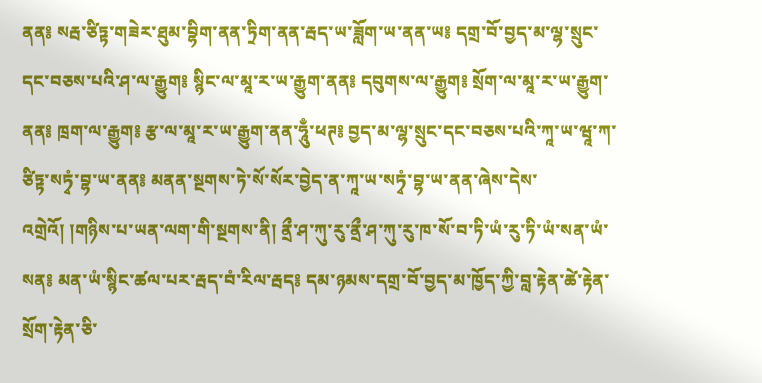ནན༔ སརྦ་ཙིཏྟ་གཟེར་ཐུམ་བྷིག་ནན་ཏྲིག་ནན་རྦད་ཡ་ཟློག་ཡ་ནན་ཡ༔ དགྲ་བོ་བྱད་མ་ལྷ་སྲུང་དང་བཅས་པའི་ཤ་ལ་རྒྱུག༔ སྙིང་ལ་མཱ་ར་ཡ་རྒྱུག་ནན༔ དབུགས་ལ་རྒྱུག༔ སྲོག་ལ་མཱ་ར་ཡ་རྒྱུག་ནན༔ ཁྲག་ལ་རྒྱུག༔ རྩ་ལ་མཱ་ར་ཡ་རྒྱུག་ནན་ཧཱུྃ་ཕཊ༔ བྱད་མ་ལྷ་སྲུང་དང་བཅས་པའི་ཀཱ་ཡ་ཝཱ་ཀ་ཙིཏྟ་སཏྭཾ་བྷ་ཡ་ནན༔ མནན་སྔགས་ཏེ་སོ་སོར་བྱེད་ན་ཀཱ་ཡ་སཏྭཾ་བྷ་ཡ་ནན་ཞེས་དེས་འགྲེའོ། །གཉིས་པ་ཡན་ལག་གི་སྔགས་ནི། ནྲྀ་ཤ་ཀུ་རུ་ནྲྀ་ཤ་ཀུ་རུ་ཁ་སོ་བ་ཏི་ཡཾ་རུ་ཏི་ཡཾ་སན་ཡཾ་སན༔ མན་ཡཾ་སྙིང་ཚལ་པར་རྦད་བཾ་རིལ་རྦད༔ དམ་ཉམས་དགྲ་བོ་བྱད་མ་ཁྱོད་ཀྱི་བླ་རྟེན་ཚེ་རྟེན་སྲོག་རྟེན་ཅི་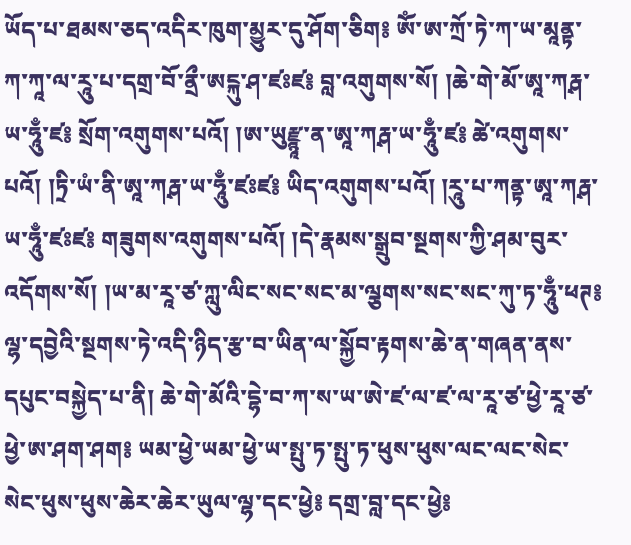ཡོད་པ་ཐམས་ཅད་འདིར་ཁུག་མྱུར་དུ་ཤོག་ཅིག༔ ཨོཾ་ཨ་ཀྲོ་ཏེ་ཀ་ཡ་མཱནྟ་ཀ་ཀཱ་ལ་རཱུ་པ་དགྲ་བོ་ནྲྀ་ཨངྐུ་ཤ་ཛཿཛ༔ བླ་འགུགས་སོ། །ཆེ་གེ་མོ་ཨཱ་ཀརྴ་ཡ་ཧཱུྃ་ཛ༔ སྲོག་འགུགས་པའོ། །ཨ་ཡུརྫྙཱ་ན་ཨཱ་ཀརྴ་ཡ་ཧཱུྃ་ཛ༔ ཚེ་འགུགས་པའོ། །ཏྲི་ཡཾ་ནི་ཨཱ་ཀརྴ་ཡ་ཧཱུྃ་ཛཿཛ༔ ཡིད་འགུགས་པའོ། །རཱུ་པ་ཀནྟ་ཨཱ་ཀརྴ་ཡ་ཧཱུྃ་ཛཿཛ༔ གཟུགས་འགུགས་པའོ། །དེ་རྣམས་སྒྲུབ་སྔགས་ཀྱི་ཤམ་བུར་འདོགས་སོ། །ཡ་མ་རཱ་ཙ་ཀླུ་ལིང་སང་སང་མ་ལྕགས་སང་སང་ཀུ་ཏ་ཧཱུྃ་ཕཊ༔ ལྷ་དབྱེའི་སྔགས་ཏེ་འདི་ཉིད་རྩ་བ་ཡིན་ལ་སྐྱོབ་རྟགས་ཆེ་ན་གཞན་ནས་དཔུང་བསྐྱེད་པ་ནི། ཆེ་གེ་མོའི་དྷེ་བ་ཀ་ས་ཡ་ཨེ་ཛ་ལ་ཛ་ལ་རཱ་ཙ་ཕྱེ་རཱ་ཙ་ཕྱེ་ཨ་ཤག་ཤག༔ ཡམ་ཕྱེ་ཡམ་ཕྱེ་ཡ་སྤུ་ཏ་སྤུ་ཏ་ཕུས་ཕུས་ལང་ལང་སེང་སེང་ཕུས་ཕུས་ཆེར་ཆེར་ཡུལ་ལྷ་དང་ཕྱེ༔ དགྲ་བླ་དང་ཕྱེ༔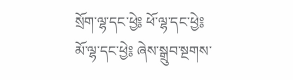སྲོག་ལྷ་དང་ཕྱེ༔ ཕོ་ལྷ་དང་ཕྱེ༔ མོ་ལྷ་དང་ཕྱེ༔ ཞེས་སྒྲུབ་སྔགས་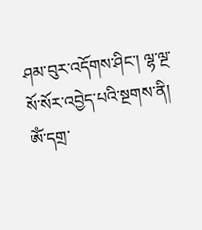ཤམ་བུར་འདོགས་ཤིང་། ལྷ་ལྔ་སོ་སོར་འབྱེད་པའི་སྔགས་ནི། ཨོཾ་དགྲ་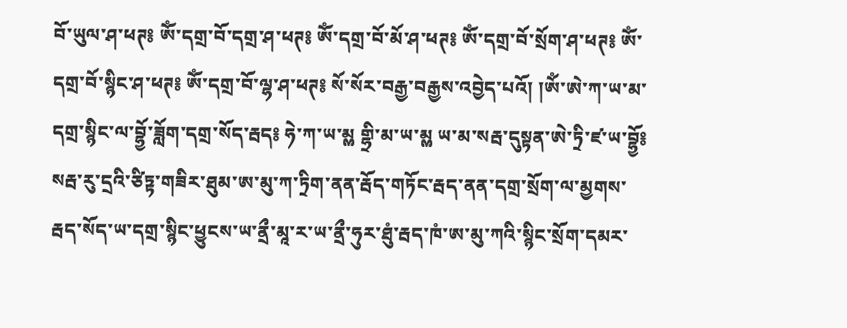བོ་ཡུལ་ཤ་ཕཊ༔ ཨོཾ་དགྲ་བོ་དགྲ་ཤ་ཕཊ༔ ཨོཾ་དགྲ་བོ་མོ་ཤ་ཕཊ༔ ཨོཾ་དགྲ་བོ་སྲོག་ཤ་ཕཊ༔ ཨོཾ་དགྲ་བོ་སྙིང་ཤ་ཕཊ༔ ཨོཾ་དགྲ་བོ་ལྷ་ཤ་ཕཊ༔ སོ་སོར་བརྒྱ་བརྒྱས་འབྱེད་པའོ། །ཨོཾ་ཨེ་ཀ་ཡ་མ་དགྲ་སྙིང་ལ་བྷྱོ་ཟློག་དགྲ་སོད་རྦད༔ ཧེ་ཀ་ཡ་མྎ གྷྲི་མ་ཡ་མྎ ཡ་མ་སརྦ་དུསྟན་ཨེ་ཏྲི་ཛ་ཡ་བྷྱོ༔ སརྦ་རུ་དྲའི་ཙིཏྟ་གཟིར་ཐུམ་ཨ་མུ་ཀ་ཏྲིག་ནན་རྦོད་གཏོང་རྦད་ནན་དགྲ་སྲོག་ལ་མྱགས་རྦད་སོད་ཡ་དགྲ་སྙིང་ཕྱུངས་ཡ་ནྲྀ་མཱ་ར་ཡ་ནྲྀ་ཧུར་ཐུཾ་རྦད་ཁཾ་ཨ་མུ་ཀའི་སྙིང་སྲོག་དམར་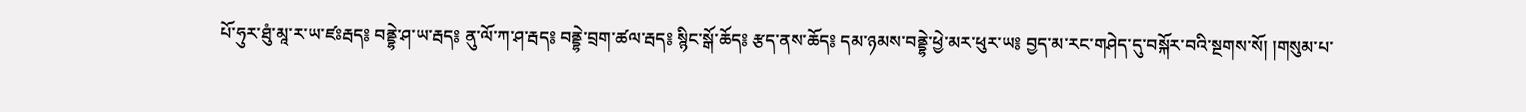པོ་ཧུར་ཐུཾ་མཱ་ར་ཡ་ཛཿརྦད༔ བནྡྷེ་ཤ་ཡ་རྦད༔ ནུ་ལོ་ཀ་ཤ་རྦད༔ བནྡྷེ་བྲག་ཚལ་རྦད༔ སྙིང་སྒོ་ཆོད༔ རྩད་ནས་ཆོད༔ དམ་ཉམས་བནྡྷེ་ཕྱེ་མར་ཕུར་ཡ༔ བྱད་མ་རང་གཤེད་དུ་བསྐོར་བའི་སྔགས་སོ། །གསུམ་པ་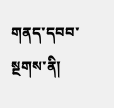གནད་དབབ་སྔགས་ནི།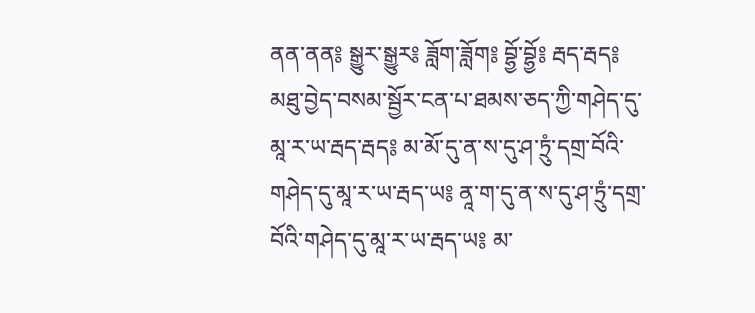ནན་ནན༔ སྒྱུར་སྒྱུར༔ ཟློག་ཟློག༔ བྷྱོ་བྷྱོ༔ རྦད་རྦད༔ མཐུ་བྱེད་བསམ་སྦྱོར་ངན་པ་ཐམས་ཅད་ཀྱི་གཤེད་དུ་མཱ་ར་ཡ་རྦད་རྦད༔ མ་མོ་དུ་ན་ས་དུ་ཤ་ཏྲུཾ་དགྲ་བོའི་གཤེད་དུ་མཱ་ར་ཡ་རྦད་ཡ༔ ནཱ་ག་དུ་ན་ས་དུ་ཤ་ཏྲུཾ་དགྲ་བོའི་གཤེད་དུ་མཱ་ར་ཡ་རྦད་ཡ༔ མ་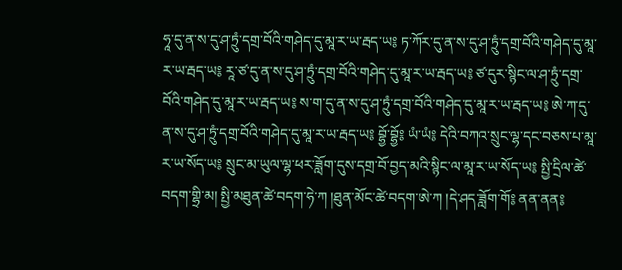ཧཱ་དུ་ན་ས་དུ་ཤ་ཏྲུཾ་དགྲ་བོའི་གཤེད་དུ་མཱ་ར་ཡ་རྦད་ཡ༔ ཏ་ཀོར་དུ་ན་ས་དུ་ཤ་ཏྲུཾ་དགྲ་བོའི་གཤེད་དུ་མཱ་ར་ཡ་རྦད་ཡ༔ རཱ་ཙ་དུ་ན་ས་དུ་ཤ་ཏྲུཾ་དགྲ་བོའི་གཤེད་དུ་མཱ་ར་ཡ་རྦད་ཡ༔ ཙ་དུར་སྙིང་ལ་ཤ་ཏྲུཾ་དགྲ་བོའི་གཤེད་དུ་མཱ་ར་ཡ་རྦད་ཡ༔ ས་ག་དུ་ན་ས་དུ་ཤ་ཏྲུཾ་དགྲ་བོའི་གཤེད་དུ་མཱ་ར་ཡ་རྦད་ཡ༔ ཨེ་ཀ་དུ་ན་ས་དུ་ཤ་ཏྲུཾ་དགྲ་བོའི་གཤེད་དུ་མཱ་ར་ཡ་རྦད་ཡ༔ བྷྱོ་བྷྱོ༔ ཡཾ་ཡཾ༔ དེའི་བཀའ་སྲུང་ལྷ་དང་བཅས་པ་མཱ་ར་ཡ་སོད་ཡ༔ སྲུང་མ་ཡུལ་ལྷ་ཕར་ཟློག་དུས་དགྲ་བོ་བྱད་མའི་སྙིང་ལ་མཱ་ར་ཡ་སོད་ཡ༔ སྤྱི་དྲིལ་ཚེ་བདག་གྷྲི་མ། སྤྱི་མཐུན་ཚེ་བདག་ཧེ་ཀ །ཐུན་མོང་ཚེ་བདག་ཨེ་ཀ །དེ་ཤད་ཟློག་གོ༔ ནན་ནན༔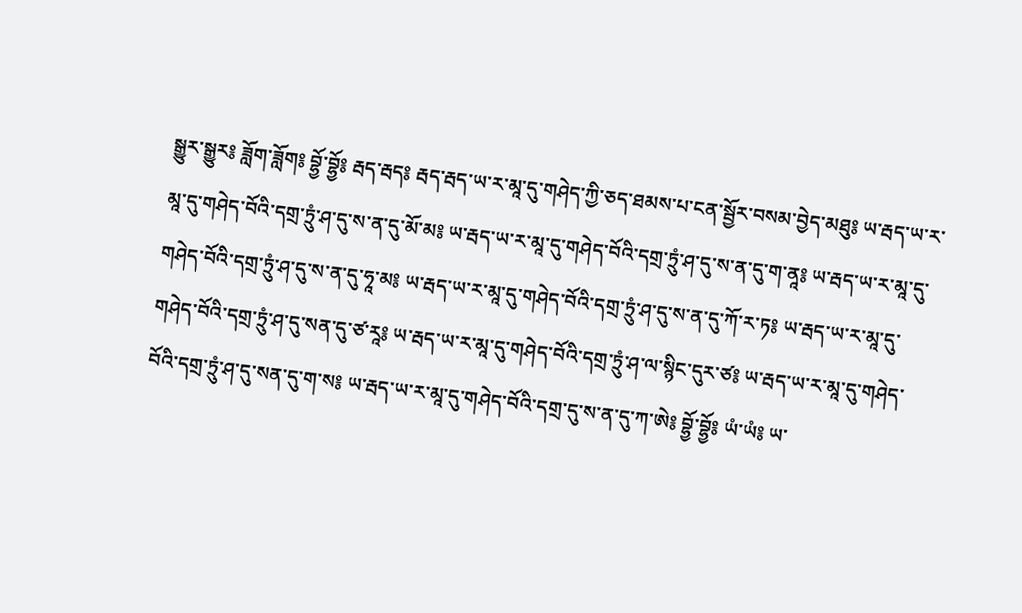སྒྱུར་སྒྱུར༔ ཟློག་ཟློག༔ བྷྱོ་བྷྱོ༔ རྦད་རྦད༔ རྦད་རྦད་ཡ་ར་མཱ་དུ་གཤེད་ཀྱི་ཅད་ཐམས་པ་ངན་སྦྱོར་བསམ་བྱེད་མཐུ༔ ཡ་རྦད་ཡ་ར་མཱ་དུ་གཤེད་བོའི་དགྲ་ཏྲུཾ་ཤ་དུ་ས་ན་དུ་མོ་མ༔ ཡ་རྦད་ཡ་ར་མཱ་དུ་གཤེད་བོའི་དགྲ་ཏྲུཾ་ཤ་དུ་ས་ན་དུ་ག་ནཱ༔ ཡ་རྦད་ཡ་ར་མཱ་དུ་གཤེད་བོའི་དགྲ་ཏྲུཾ་ཤ་དུ་ས་ན་དུ་ཧཱ་མ༔ ཡ་རྦད་ཡ་ར་མཱ་དུ་གཤེད་བོའི་དགྲ་ཏྲུཾ་ཤ་དུ་ས་ན་དུ་ཀོ་ར་ཏ༔ ཡ་རྦད་ཡ་ར་མཱ་དུ་གཤེད་བོའི་དགྲ་ཏྲུཾ་ཤ་དུ་སན་དུ་ཙ་རཱ༔ ཡ་རྦད་ཡ་ར་མཱ་དུ་གཤེད་བོའི་དགྲ་ཏྲུཾ་ཤ་ལ་སྙིང་དུར་ཙ༔ ཡ་རྦད་ཡ་ར་མཱ་དུ་གཤེད་བོའི་དགྲ་ཏྲུཾ་ཤ་དུ་སན་དུ་ག་ས༔ ཡ་རྦད་ཡ་ར་མཱ་དུ་གཤེད་བོའི་དགྲ་དུ་ས་ན་དུ་ཀ་ཨེ༔ བྷྱོ་བྷྱོ༔ ཡཾ་ཡཾ༔ ཡ་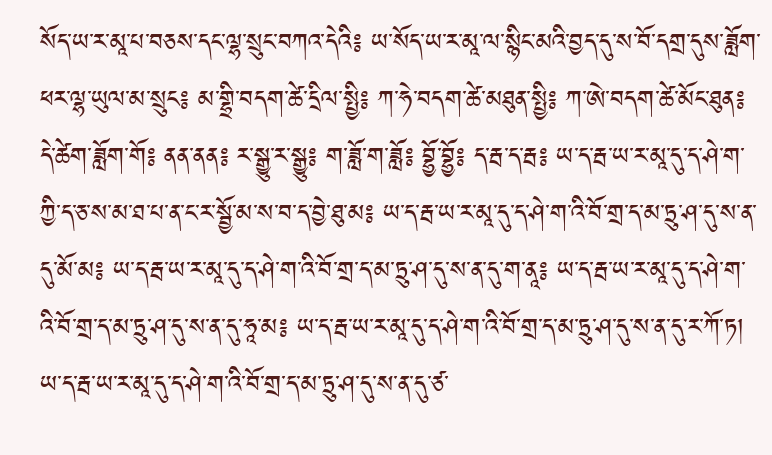སོད་ཡ་ར་མཱ་པ་བཅས་དང་ལྷ་སྲུང་བཀའ་དེའི༔ ཡ་སོད་ཡ་ར་མཱ་ལ་སྙིང་མའི་བྱད་དུ་ས་བོ་དགྲ་དུས་ཟློག་ཕར་ལྷ་ཡུལ་མ་སྲུང༔ མ་གྷྲི་བདག་ཚེ་དྲིལ་སྤྱི༔ ཀ་ཧེ་བདག་ཚེ་མཐུན་སྤྱི༔ ཀ་ཨེ་བདག་ཚེ་མོང་ཐུན༔ དེ་ཚེག་ཟློག་གོ༔ ནན་ནན༔ ར་སྒྱུ་ར་སྒྱུ༔ ག་ཟློ་ག་ཟློ༔ བྷྱོ་བྷྱོ༔ ད་རྦ་ད་རྦ༔ ཡ་ད་རྦ་ཡ་ར་མཱ་དུ་ད་ཤེ་ག་ཀྱི་ད་ཅ་ས་མ་ཐ་པ་ན་ང་ར་སྦྱོ་མ་ས་བ་ད་བྱེ་ཐུ་མ༔ ཡ་ད་རྦ་ཡ་ར་མཱ་དུ་ད་ཤེ་ག་འི་བོ་གྲ་ད་མ་ཏྲུ་ཤ་དུ་ས་ན་དུ་མོ་མ༔ ཡ་ད་རྦ་ཡ་ར་མཱ་དུ་ད་ཤེ་ག་འི་བོ་གྲ་ད་མ་ཏྲུ་ཤ་དུ་ས་ན་དུ་ག་ནཱ༔ ཡ་ད་རྦ་ཡ་ར་མཱ་དུ་ད་ཤེ་ག་འི་བོ་གྲ་ད་མ་ཏྲུ་ཤ་དུ་ས་ན་དུ་ཧཱ་མ༔ ཡ་ད་རྦ་ཡ་ར་མཱ་དུ་ད་ཤེ་ག་འི་བོ་གྲ་ད་མ་ཏྲུ་ཤ་དུ་ས་ན་དུ་ར་ཀོ་ཏ། ཡ་ད་རྦ་ཡ་ར་མཱ་དུ་ད་ཤེ་ག་འི་བོ་གྲ་ད་མ་ཏྲུ་ཤ་དུ་ས་ན་དུ་ཙ་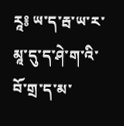རཱ༔ ཡ་ད་རྦ་ཡ་ར་མཱ་དུ་ད་ཤེ་ག་འི་བོ་གྲ་ད་མ་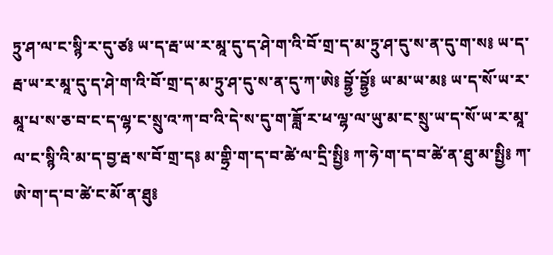ཏྲུ་ཤ་ལ་ང་སྙི་ར་དུ་ཙ༔ ཡ་ད་རྦ་ཡ་ར་མཱ་དུ་ད་ཤེ་ག་འི་བོ་གྲ་ད་མ་ཏྲུ་ཤ་དུ་ས་ན་དུ་ག་ས༔ ཡ་ད་རྦ་ཡ་ར་མཱ་དུ་ད་ཤེ་ག་འི་བོ་གྲ་ད་མ་ཏྲུ་ཤ་དུ་ས་ན་དུ་ཀ་ཨེ༔ བྷྱོ་བྷྱོ༔ ཡ་མ་ཡ་མ༔ ཡ་ད་སོ་ཡ་ར་མཱ་པ་ས་ཅ་བ་ང་ད་ལྷ་ང་སྲུ་འ་ཀ་བ་འི་དེ་ས་དུ་ག་ཟློ་ར་ཕ་ལྷ་ལ་ཡུ་མ་ང་སྲུ་ཡ་ད་སོ་ཡ་ར་མཱ་ལ་ང་སྙི་འི་མ་ད་བྱ་རྦ་ས་བོ་གྲ་ད༔ མ་གྷྲི་ག་ད་བ་ཚེ་ལ་དྲི་སྤྱི༔ ཀ་ཧེ་ག་ད་བ་ཚེ་ན་ཐུ་མ་སྤྱི༔ ཀ་ཨེ་ག་ད་བ་ཚེ་ང་མོ་ན་ཐུ༔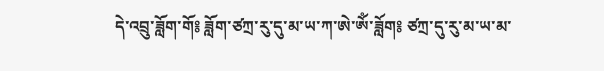དེ་འབྲུ་ཟློག་གོ༔ ཟློག་ཙཀྲ་རུ་དུ་མ་ཡ་ཀ་ཨེ་ཨོཾ་ཟློག༔ ཙཀྲ་དུ་རུ་མ་ཡ་མ་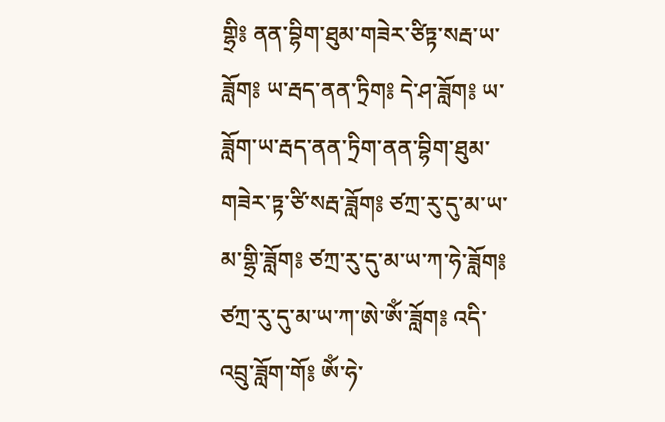གྷྲི༔ ནན་བྷིག་ཐུམ་གཟེར་ཙིཏྟ་སརྦ་ཡ་ཟློག༔ ཡ་རྦད་ནན་ཏྲིག༔ དེ་ཤ་ཟློག༔ ཡ་ཟློག་ཡ་རྦད་ནན་ཏྲིག་ནན་བྷིག་ཐུམ་གཟེར་ཏྟ་ཙི་སརྦ་ཟློག༔ ཙཀྲ་རུ་དུ་མ་ཡ་མ་གྷྲི་ཟློག༔ ཙཀྲ་རུ་དུ་མ་ཡ་ཀ་ཧེ་ཟློག༔ ཙཀྲ་རུ་དུ་མ་ཡ་ཀ་ཨེ་ཨོཾ་ཟློག༔ འདི་འབྲུ་ཟློག་གོ༔ ཨོཾ་ཧེ་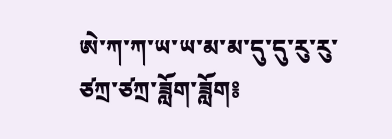ཨེ་ཀ་ཀ་ཡ་ཡ་མ་མ་དུ་དུ་རུ་རུ་ཙཀྲ་ཙཀྲ་ཟློག་ཟློག༔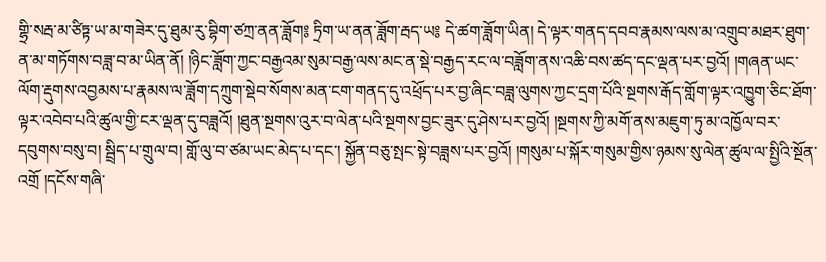གྷྲི་སརྦ་མ་ཙིཏྟ་ཡ་མ་གཟེར་དུ་ཐུམ་རུ་བྷིག་ཙཀྲ་ནན་ཟློག༔ ཏྲིག་ཡ་ནན་ཟློག་རྦད་ཡ༔ དེ་ཚག་ཟློག་ཡིན། དེ་ལྟར་གནད་དབབ་རྣམས་ལས་མ་འགྲུབ་མཐར་ཐུག་ན་མ་གཏོགས་བཟླ་བ་མ་ཡིན་ནོ། །ཉིང་ཟློག་ཀྱང་བརྒྱའམ་སུམ་བརྒྱ་ལས་མང་ན་སྡེ་བརྒྱད་རང་ལ་བཟློག་ནས་འཆི་བས་ཚད་དང་ལྡན་པར་བྱའོ། །གཞན་ཡང་ལོག་རྡུགས་འབྱམས་པ་རྣམས་ལ་ཟློག་དཀྲུག་སྡེབ་སོགས་མན་ངག་གནད་དུ་འཕྲོད་པར་བྱ་ཞིང་བཟླ་ལུགས་ཀྱང་དྲག་པོའི་སྔགས་རྒོད་གློག་ལྟར་འཁྱུག་ཅིང་ཐོག་ལྟར་འབེབ་པའི་ཚུལ་གྱི་ངར་ལྡན་དུ་བཟླའོ། །ཐུན་སྔགས་འུར་བ་ལེན་པའི་སྔགས་བྱང་ཟུར་དུ་ཤེས་པར་བྱའོ། །སྔགས་ཀྱི་མགོ་ནས་མཇུག་ཏུ་མ་འཁྱོལ་བར་དབུགས་བསུ་བ། སྦྲིད་པ་གྲུལ་བ། གློ་ལུ་བ་ཙམ་ཡང་མེད་པ་དང་། སྐྱོན་བཅུ་སྤང་སྟེ་བཟླས་པར་བྱའོ། །གསུམ་པ་སྐོར་གསུམ་གྱིས་ཉམས་སུ་ལེན་ཚུལ་ལ་སྤྱིའི་སྔོན་འགྲོ །དངོས་གཞི་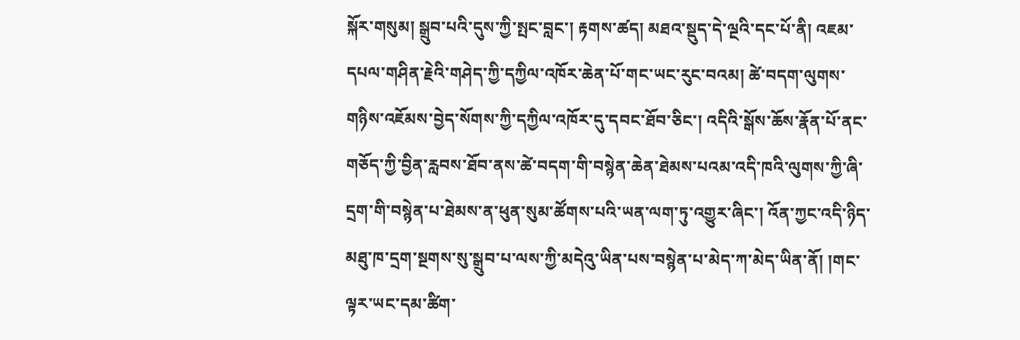སྐོར་གསུམ། སྒྲུབ་པའི་དུས་ཀྱི་སྤང་བླང་། རྟགས་ཚད། མཐའ་སྡུད་དེ་ལྔའི་དང་པོ་ནི། འཇམ་དཔལ་གཤིན་རྗེའི་གཤེད་ཀྱི་དཀྱིལ་འཁོར་ཆེན་པོ་གང་ཡང་རུང་བའམ། ཚེ་བདག་ལུགས་གཉིས་འཇོམས་བྱེད་སོགས་ཀྱི་དཀྱིལ་འཁོར་དུ་དབང་ཐོབ་ཅིང་། འདིའི་སྒོས་ཆོས་རྣོན་པོ་ནང་གཅོད་ཀྱི་བྱིན་རླབས་ཐོབ་ནས་ཚེ་བདག་གི་བསྙེན་ཆེན་ཐེམས་པའམ་འདི་ཁའི་ལུགས་ཀྱི་ཞི་དྲག་གི་བསྙེན་པ་ཐེམས་ན་ཕུན་སུམ་ཚོགས་པའི་ཡན་ལག་ཏུ་འགྱུར་ཞིང་། འོན་ཀྱང་འདི་ཉིད་མཐུ་ཁ་དྲག་སྔགས་སུ་སྒྲུབ་པ་ལས་ཀྱི་མདེའུ་ཡིན་པས་བསྙེན་པ་མེད་ཀ་མེད་ཡིན་ནོ། །གང་ལྟར་ཡང་དམ་ཚིག་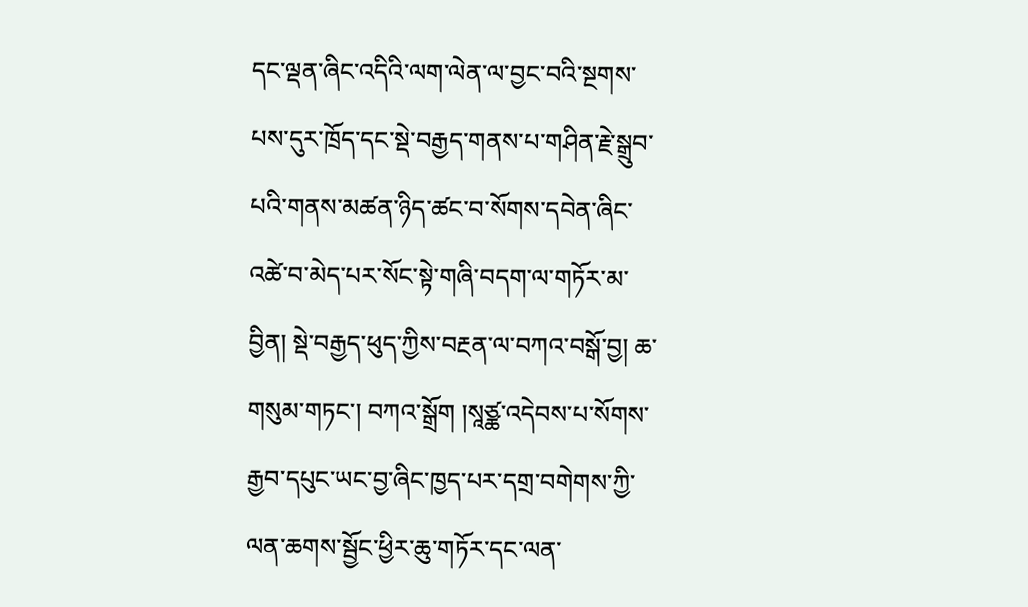དང་ལྡན་ཞིང་འདིའི་ལག་ལེན་ལ་བྱང་བའི་སྔགས་པས་དུར་ཁྲོད་དང་སྡེ་བརྒྱད་གནས་པ་གཤིན་རྗེ་སྒྲུབ་པའི་གནས་མཚན་ཉིད་ཚང་བ་སོགས་དབེན་ཞིང་འཚེ་བ་མེད་པར་སོང་སྟེ་གཞི་བདག་ལ་གཏོར་མ་བྱིན། སྡེ་བརྒྱད་ཕུད་ཀྱིས་བརྔན་ལ་བཀའ་བསྒོ་བྱ། ཆ་གསུམ་གཏང་། བཀའ་སྒྲོག །སཱཙྪ་འདེབས་པ་སོགས་རྒྱབ་དཔུང་ཡང་བྱ་ཞིང་ཁྱད་པར་དགྲ་བགེགས་ཀྱི་ལན་ཆགས་སྦྱོང་ཕྱིར་ཆུ་གཏོར་དང་ལན་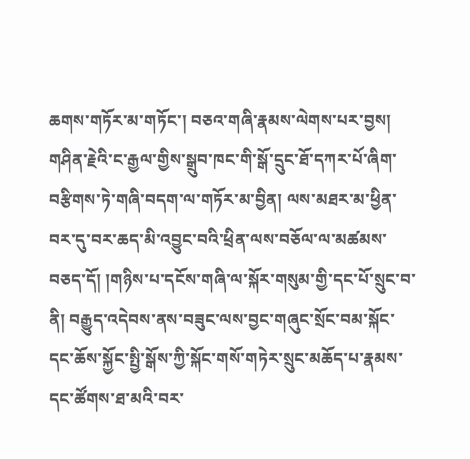ཆགས་གཏོར་མ་གཏོང་། བཅའ་གཞི་རྣམས་ལེགས་པར་བྱས། གཤིན་རྗེའི་ང་རྒྱལ་གྱིས་སྒྲུབ་ཁང་གི་སྒོ་དྲུང་ཐོ་དཀར་པོ་ཞིག་བརྩིགས་ཏེ་གཞི་བདག་ལ་གཏོར་མ་བྱིན། ལས་མཐར་མ་ཕྱིན་བར་དུ་བར་ཆད་མི་འབྱུང་བའི་ཕྲིན་ལས་བཅོལ་ལ་མཚམས་བཅད་དོ། །གཉིས་པ་དངོས་གཞི་ལ་སྐོར་གསུམ་གྱི་དང་པོ་སྲུང་བ་ནི། བརྒྱུད་འདེབས་ནས་བཟུང་ལས་བྱང་གཞུང་སྲོང་བམ་སྐོང་དང་ཆོས་སྐྱོང་སྤྱི་སྒོས་ཀྱི་སྐོང་གསོ་གཏེར་སྲུང་མཆོད་པ་རྣམས་དང་ཚོགས་ཐ་མའི་བར་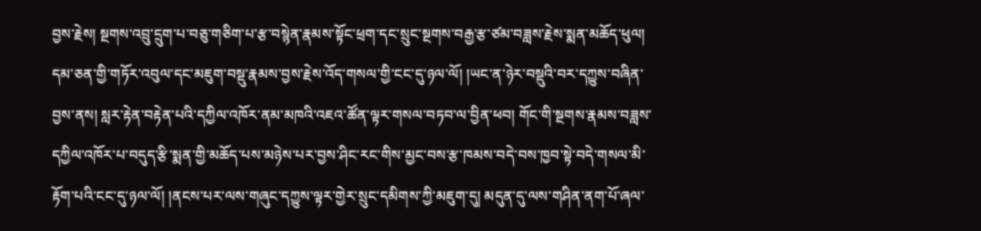བྱས་རྗེས། སྔགས་འབྲུ་དྲུག་པ་བཅུ་གཅིག་པ་རྩ་བསྙེན་རྣམས་སྟོང་ཕྲག་དང་སྲུང་སྔགས་བརྒྱ་རྩ་ཙམ་བཟླས་རྗེས་སྨན་མཆོད་ཕུལ། དམ་ཅན་གྱི་གཏོར་འབུལ་དང་མཇུག་བསྡུ་རྣམས་བྱས་རྗེས་འོད་གསལ་གྱི་ངང་དུ་ཉལ་ལོ། །ཡང་ན་ཉེར་བསྡུའི་བར་དཀྱུས་བཞིན་བྱས་ནས། སླར་རྟེན་བརྟེན་པའི་དཀྱིལ་འཁོར་ནམ་མཁའི་འཇའ་ཚོན་ལྟར་གསལ་བཏབ་ལ་བྱིན་ཕབ། གོང་གི་སྔགས་རྣམས་བཟླས་དཀྱིལ་འཁོར་པ་བདུད་རྩི་སྨན་གྱི་མཆོད་པས་མཉེས་པར་བྱས་ཤིང་རང་གིས་མྱང་བས་རྩ་ཁམས་བདེ་བས་ཁྱབ་སྟེ་བདེ་གསལ་མི་རྟོག་པའི་ངང་དུ་ཉལ་ལོ། །ནངས་པར་ལས་གཞུང་དཀྱུས་ལྟར་གྱེར་སྲུང་དམིགས་ཀྱི་མཇུག་དུ། མདུན་དུ་ལས་གཤིན་ནག་པོ་ཞལ་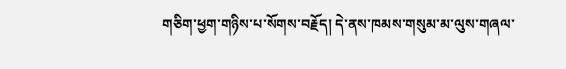གཅིག་ཕྱག་གཉིས་པ་སོགས་བརྗོད། དེ་ནས་ཁམས་གསུམ་མ་ལུས་གཞལ་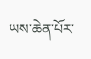ཡས་ཆེན་པོར་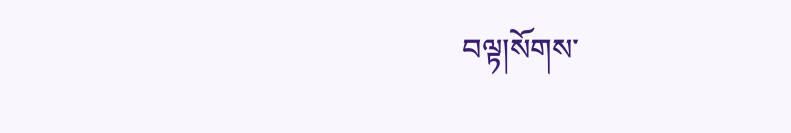བལྟ།སོགས་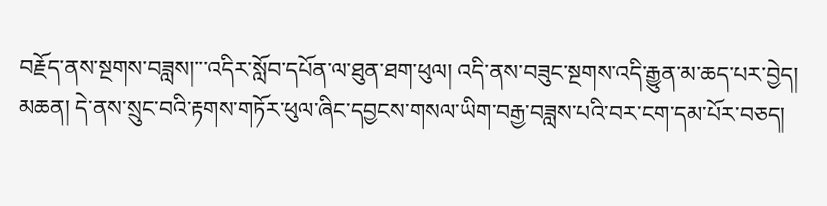བརྗོད་ནས་སྔགས་བཟླས།་་་འདིར་སློབ་དཔོན་ལ་ཐུན་ཐག་ཕུལ། འདི་ནས་བཟུང་སྔགས་འདི་རྒྱུན་མ་ཆད་པར་བྱེད། མཆན། དེ་ནས་སྲུང་བའི་རྟགས་གཏོར་ཕུལ་ཞིང་དབྱངས་གསལ་ཡིག་བརྒྱ་བཟླས་པའི་བར་ངག་དམ་པོར་བཅད།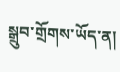སྒྲུབ་གྲོགས་ཡོད་ན།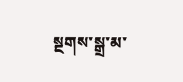སྔགས་སྒྲ་མ་